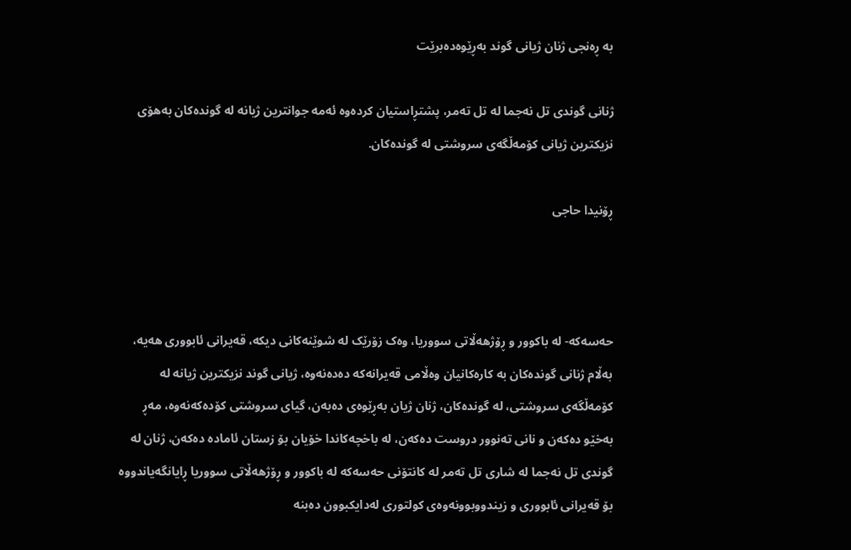بە ڕەنجی ژنان ژیانی گوند بەڕێوەدەبرێت

ژنانی گوندی تل نەجما لە تل تەمر، پشتڕاستیان کردەوە ئەمە جوانترین ژیانە لە گوندەکان بەهۆی نزیکترین ژیانی کۆمەڵگەی سروشتی لە گوندەکان.

ڕۆنیدا حاجی



حەسەکە- لە باکوور و ڕۆژهەڵاتی سووریا، وەک زۆرێک لە شوێنەکانی دیکە، قەیرانی ئابووری هەیە، بەڵام ژنانی گوندەکان بە کارەکانیان وەڵامی قەیرانەکە دەدەنەوە، ژیانی گوند نزیکترین ژیانە لە کۆمەڵگەی سروشتی، لە گوندەکان، ژنان ژیان بەڕێوەی دەبەن، گیای سروشتی کۆدەکەنەوە، مەڕ بەخێو دەکەن و نانی تەنوور دروست دەکەن، لە باخچەکاندا خۆیان بۆ زستان ئامادە دەکەن، ژنان لە گوندی تل نەجما لە شاری تل تەمر لە کانتۆنی حەسەکە لە باکوور و ڕۆژهەڵاتی سووریا ڕایانگەیاندووە بۆ قەیرانی ئابووری و زیندووبوونەوەی کولتوری لەدایکبوون دەبنە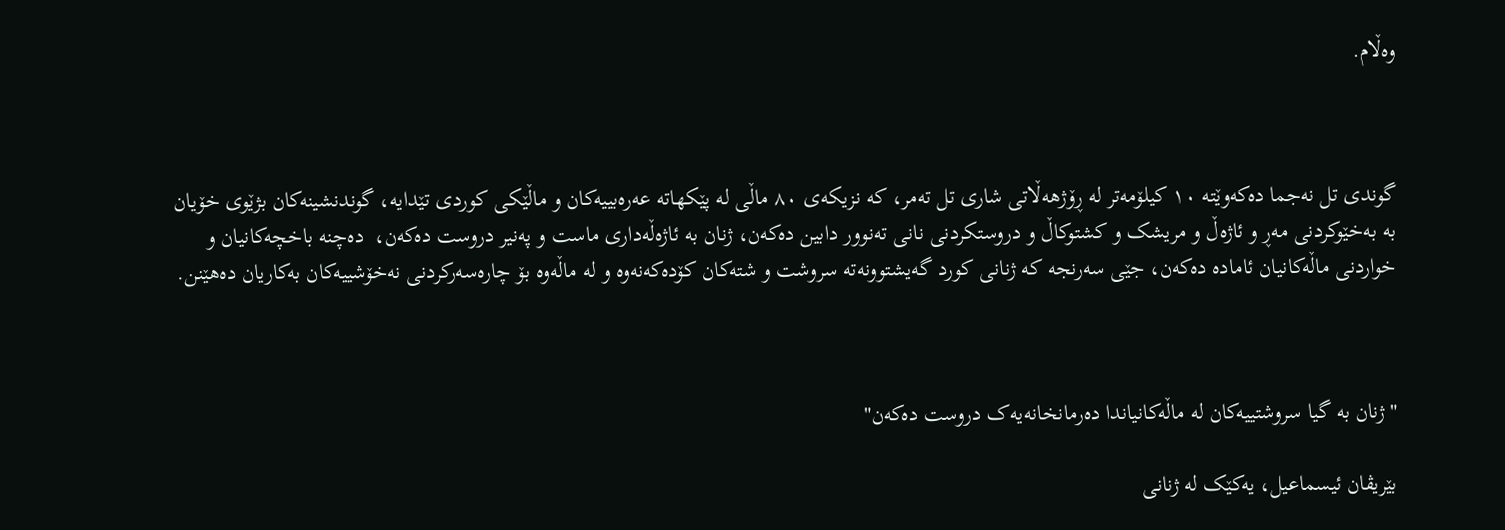وەڵام.



گوندی تل نەجما دەکەوێتە ١٠ کیلۆمەتر لە ڕۆژهەڵاتی شاری تل تەمر، کە نزیکەی ٨٠ ماڵی لە پێکهاتە عەرەبییەکان و ماڵێکی کوردی تێدایە، گوندنشینەکان بژێوی خۆیان بە بەخێوکردنی مەڕ و ئاژەڵ و مریشک و کشتوکاڵ و دروستکردنی نانی تەنوور دابین دەکەن، ژنان بە ئاژەڵەداری ماست و پەنیر دروست دەکەن،  دەچنە باخچەکانیان و خواردنی ماڵەکانیان ئامادە دەکەن، جێی سەرنجە کە ژنانی کورد گەیشتوونەتە سروشت و شتەکان کۆدەکەنەوە و لە ماڵەوە بۆ چارەسەرکردنی نەخۆشییەکان بەکاریان دەهێنن.



"ژنان بە گیا سروشتییەکان لە ماڵەکانیاندا دەرمانخانەیەک دروست دەکەن"

بێریڤان ئیسماعیل، یەکێک لە ژنانی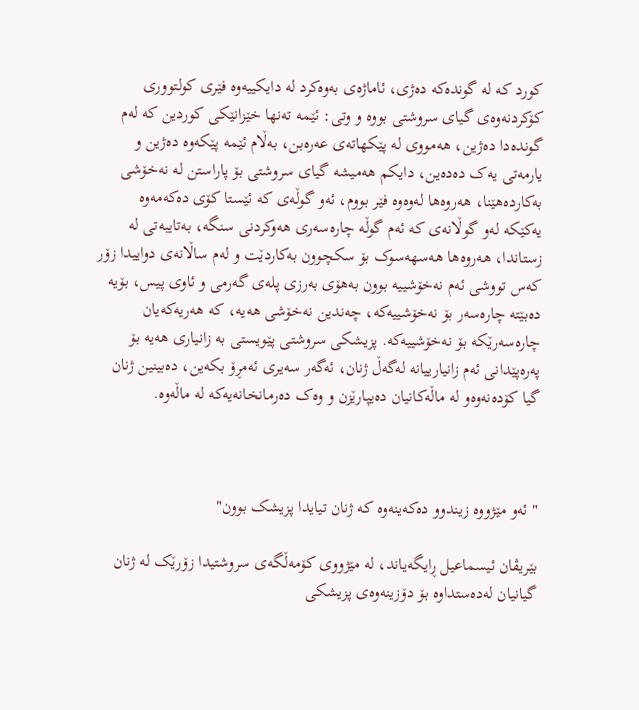کورد کە لە گوندەکە دەژی، ئاماژەی بەوەکرد لە دایکییەوە فێری کولتووری کۆکردنەوەی گیای سروشتی بووە و وتی: ئێمە تەنها خێزانێکی کوردین کە لەم گوندەدا دەژین، هەمووی لە پێکهاتەی عەرەبن، بەڵام ئێمە پێکەوە دەژین و یارمەتی یەک دەدەین، دایکم هەمیشە گیای سروشتی بۆ پاراستن لە نەخۆشی بەکاردەهێنا، هەروەها لەوەوە فێر بووم، ئەو گوڵەی کە ئێستا کۆی دەکەمەوە یەکێکە لەو گوڵانەی کە ئەم گوڵە چارەسەری هەوکردنی سنگە، بەتایبەتی لە زستاندا، هەروەها هەسهەسوک بۆ سکچوون بەکاردێت و لەم ساڵانەی دواییدا زۆر کەس تووشی ئەم نەخۆشییە بوون بەهۆی بەرزی پلەی گەرمی و ئاوی پیس، بۆیە دەبێتە چارەسەر بۆ نەخۆشییەکە، چەندین نەخۆشی هەیە، کە هەریەکەیان چارەسەرێکە بۆ نەخۆشییەکە. پزیشکی سروشتی پێویستی بە زانیاری هەیە بۆ پەرەپێدانی ئەم زانیارییانە لەگەڵ ژنان، ئەگەر سەیری ئەمڕۆ بکەین، دەبینین ژنان گیا کۆدەنەوەو لە ماڵەکانیان دەیپارێزن و وەک دەرمانخانەیەکە لە ماڵەوە.



" ئەو مێژووە زیندوو دەکەینەوە کە ژنان تیایدا پزیشک بوون"

بێریڤان ئیسماعیل ڕایگەیاند، لە مێژووی کۆمەڵگەی سروشتیدا زۆرێک لە ژنان گیانیان لەدەستداوە بۆ دۆزینەوەی پزیشکی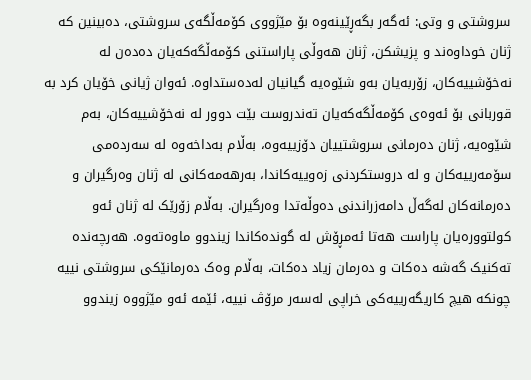سروشتی و وتی: ئەگەر بگەڕێینەوە بۆ مێژووی کۆمەڵگەی سروشتی، دەبینین کە ژنان خوداوەند و پزیشکن، ژنان هەوڵی پاراستنی کۆمەڵگەکەیان دەدەن لە نەخۆشییەکان، زۆربەیان بەو شێوەیە گیانیان لەدەستداوە. ئەوان ژیانی خۆیان کرد بە قوربانی بۆ ئەوەی کۆمەڵگەکەیان تەندروست بێت دوور لە نەخۆشییەکان، بەم شێوەیە، ژنان دەرمانی سروشتییان دۆزییەوە، بەڵام بەداخەوە لە سەردەمی سۆمەرییەکان و لە دروستکردنی زەوییەکاندا، بەرهەمەکانی لە ژنان وەرگیران و دەرمانەکان لەگەڵ دامەزراندنی دەوڵەتدا وەرگیران. بەڵام زۆرێک لە ژنان ئەو کولتوورەیان پاراست هەتا ئەمڕۆش لە گوندەکاندا زیندوو ماوەتەوە. هەرچەندە تەکنیک گەشە دەکات و دەرمان زیاد دەکات، بەڵام وەک دەرمانێکی سروشتی نییە چونکە هیچ کاریگەرییەکی خراپی لەسەر مرۆڤ نییە، ئێمە ئەو مێژووە زیندوو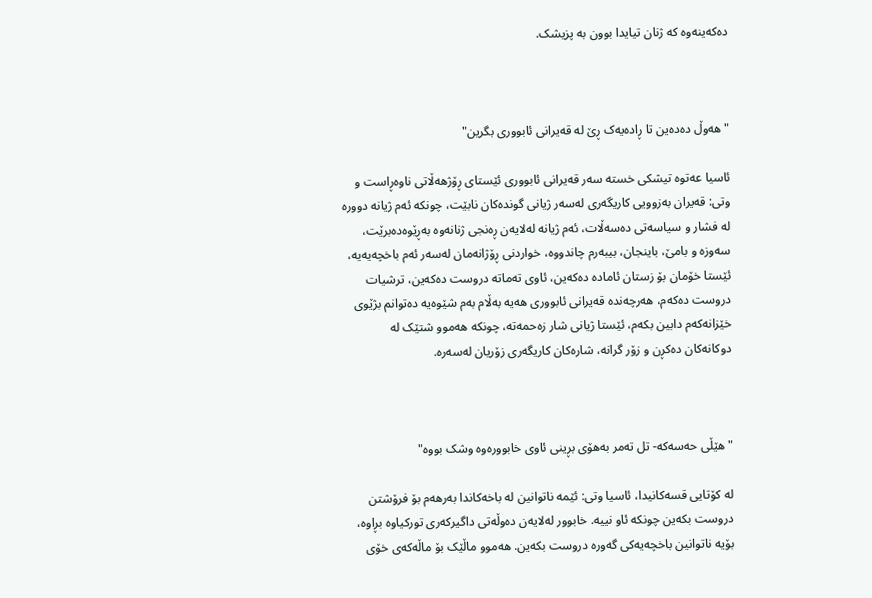دەکەینەوە کە ژنان تیایدا بوون بە پزیشک.



"هەوڵ دەدەین تا ڕادەیەک ڕێ لە قەیرانی ئابووری بگرین"

ئاسیا عەتوە تیشکی خستە سەر قەیرانی ئابووری ئێستای ڕۆژهەڵاتی ناوەڕاست و وتی: قەیران بەزوویی کاریگەری لەسەر ژیانی گوندەکان نابێت، چونکە ئەم ژیانە دوورە لە فشار و سیاسەتی دەسەڵات، ئەم ژیانە لەلایەن ڕەنجی ژنانەوە بەڕێوەدەبرێت، سەوزە و بامێ، باینجان، بیبەرم چاندووە، خواردنی ڕۆژانەمان لەسەر ئەم باخچەیەیە، ئێستا خۆمان بۆ زستان ئامادە دەکەین، ئاوی تەماتە دروست دەکەین، ترشیات دروست دەکەم، هەرچەندە قەیرانی ئابووری هەیە بەڵام بەم شێوەیە دەتوانم بژێوی خێزانەکەم دابین بکەم، ئێستا ژیانی شار زەحمەتە، چونکە هەموو شتێک لە دوکانەکان دەکڕن و زۆر گرانە، شارەکان کاریگەری زۆریان لەسەرە.



"هێڵی حەسەکە- تل تەمر بەهۆی بڕینی ئاوی خابوورەوە وشک بووە"

لە کۆتایی قسەکانیدا، ئاسیا وتی: ئێمە ناتوانین لە باخەکاندا بەرهەم بۆ فرۆشتن دروست بکەین چونکە ئاو نییە. خابوور لەلایەن دەوڵەتی داگیرکەری تورکیاوە بڕاوە، بۆیە ناتوانین باخچەیەکی گەورە دروست بکەین. هەموو ماڵێک بۆ ماڵەکەی خۆی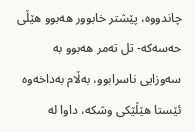چاندووە، پێشتر خابوور هەبوو هێڵی حەسەکە- تل تەمر هەبوو بە سەوزایی ناسرابوو، بەڵام بەداخەوە ئێستا هێڵێکی وشکە، داوا لە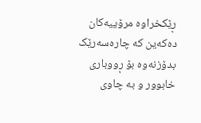ڕێکخراوە مرۆییەکان دەکەین کە چارەسەرێک بدۆزنەوە بۆ ڕووباری خابوور و بە چاوی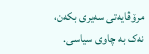مرۆڤایەتی سەیری بکەن، نەک بە چاوی سیاسی.